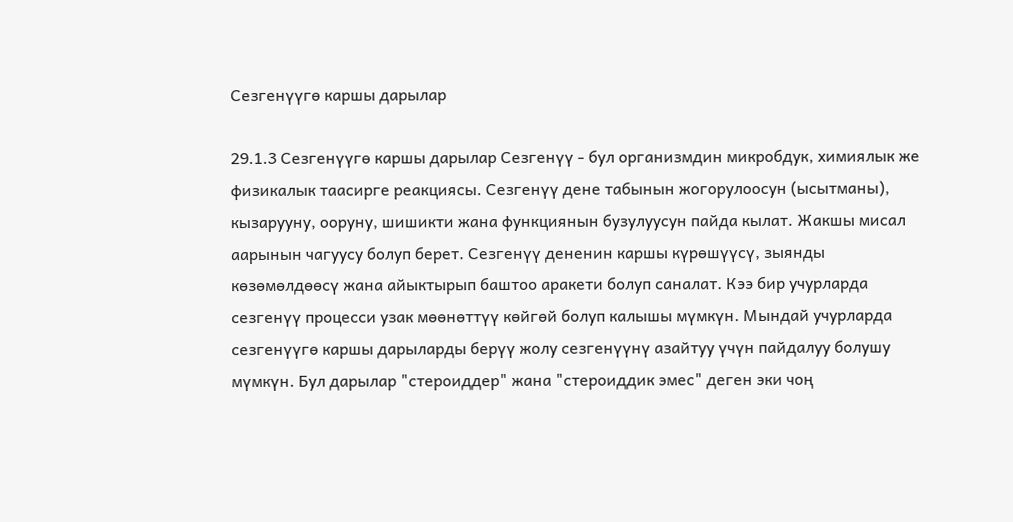Сезгенүүгө каршы дарылар

29.1.3 Сезгенүүгө каршы дарылар Сезгенүү - бул организмдин микробдук, химиялык же физикалык таасирге реакциясы. Сезгенүү дене табынын жогорулоосун (ысытманы), кызарууну, ооруну, шишикти жана функциянын бузулуусун пайда кылат. Жакшы мисал аарынын чагуусу болуп берет. Сезгенүү дененин каршы күрөшүүсү, зыянды көзөмөлдөөсү жана айыктырып баштоо аракети болуп саналат. Кээ бир учурларда сезгенүү процесси узак мөөнөттүү көйгөй болуп калышы мүмкүн. Мындай учурларда сезгенүүгө каршы дарыларды берүү жолу сезгенүүнү азайтуу үчүн пайдалуу болушу мүмкүн. Бул дарылар "стероиддер" жана "стероиддик эмес" деген эки чоң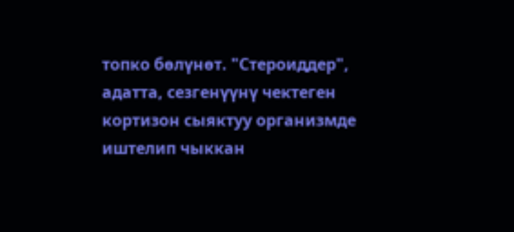топко бөлүнөт. "Стероиддер", адатта, сезгенүүнү чектеген кортизон сыяктуу организмде иштелип чыккан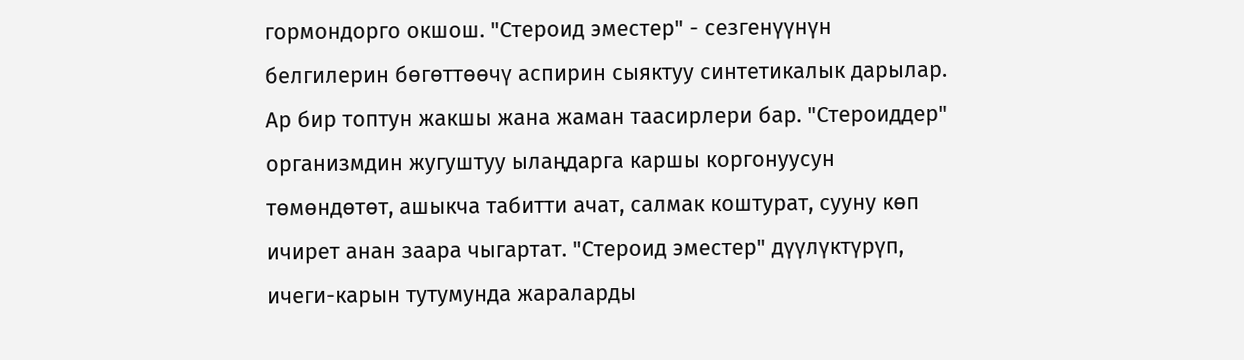гормондорго окшош. "Стероид эместер" - сезгенүүнүн белгилерин бөгөттөөчү аспирин сыяктуу синтетикалык дарылар. Ар бир топтун жакшы жана жаман таасирлери бар. "Стероиддер" организмдин жугуштуу ылаңдарга каршы коргонуусун төмөндөтөт, ашыкча табитти ачат, салмак коштурат, сууну көп ичирет анан заара чыгартат. "Стероид эместер" дүүлүктүрүп, ичеги-карын тутумунда жараларды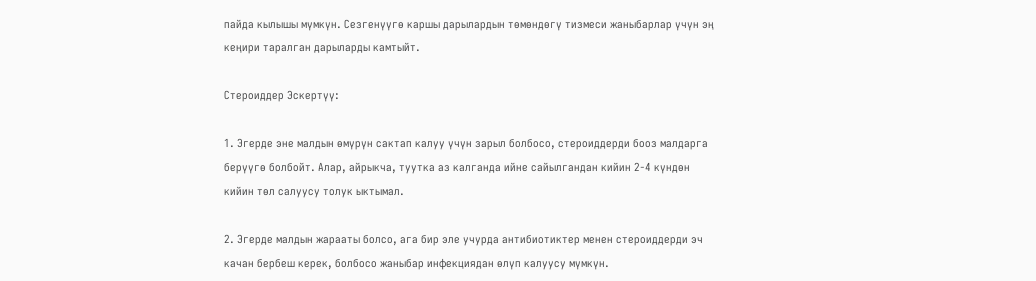пайда кылышы мүмкүн. Сезгенүүгө каршы дарылардын төмөндөгү тизмеси жаныбарлар үчүн эң кеңири таралган дарыларды камтыйт.

Стероиддер Эскертүү:

1. Эгерде эне малдын өмүрүн сактап калуу үчүн зарыл болбосо, стероиддерди бооз малдарга берүүгө болбойт. Алар, айрыкча, туутка аз калганда ийне сайылгандан кийин 2-4 күндөн кийин төл салуусу толук ыктымал.

2. Эгерде малдын жарааты болсо, ага бир эле учурда антибиотиктер менен стероиддерди эч качан бербеш керек, болбосо жаныбар инфекциядан өлүп калуусу мүмкүн.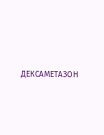ДЕКСАМЕТАЗОН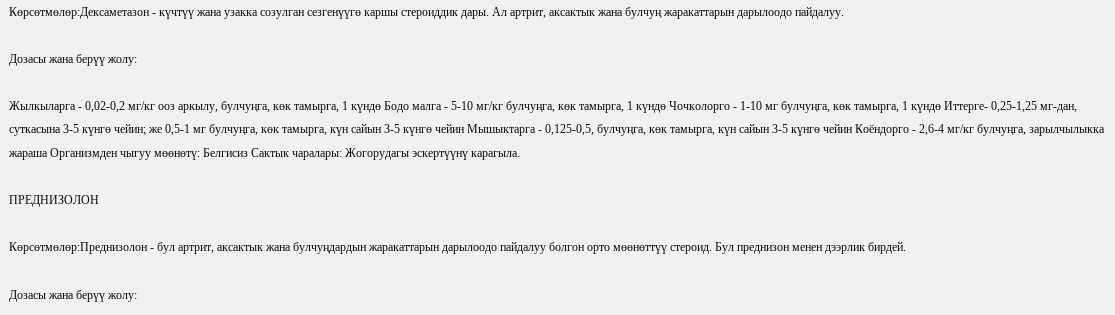Көрсөтмөлөр:Дексаметазон - күчтүү жана узакка созулган сезгенүүгө каршы стероиддик дары. Ал артрит, аксактык жана булчуң жаракаттарын дарылоодо пайдалуу.

Дозасы жана берүү жолу:

Жылкыларга - 0,02-0,2 мг/кг ооз аркылу, булчуңга, көк тамырга, 1 күндө Бодо малга - 5-10 мг/кг булчуңга, көк тамырга, 1 күндө Чочколорго - 1-10 мг булчуңга, көк тамырга, 1 күндө Иттерге- 0,25-1,25 мг-дан, суткасына 3-5 күнгө чейин; же 0,5-1 мг булчуңга, көк тамырга, күн сайын 3-5 күнгө чейин Мышыктарга - 0,125-0,5, булчуңга, көк тамырга, күн сайын 3-5 күнгө чейин Коёндорго - 2,6-4 мг/кг булчуңга, зарылчылыкка жараша Организмден чыгуу мөөнөтү: Белгисиз Cактык чаралары: Жогорудагы эскертүүнү карагыла.

ПРЕДНИЗОЛОН

Көрсөтмөлөр:Преднизолон - бул артрит, аксактык жана булчуңдардын жаракаттарын дарылоодо пайдалуу болгон орто мөөнөттүү стероид. Бул преднизон менен дээрлик бирдей.

Дозасы жана берүү жолу: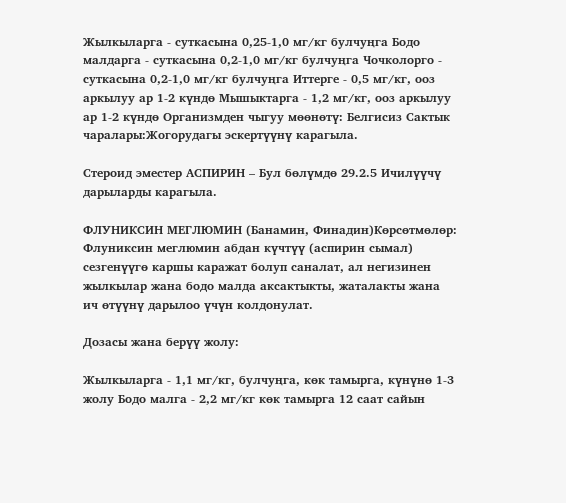Жылкыларга - суткасына 0,25-1,0 мг/кг булчуңга Бодо малдарга - суткасына 0,2-1,0 мг/кг булчуңга Чочколорго - суткасына 0,2-1,0 мг/кг булчуңга Иттерге - 0,5 мг/кг, ооз аркылуу ар 1-2 күндө Мышыктарга - 1,2 мг/кг, ооз аркылуу ар 1-2 күндө Организмден чыгуу мөөнөтү: Белгисиз Cактык чаралары:Жогорудагы эскертүүнү карагыла.

Стероид эместер АСПИРИН – Бул бөлүмдө 29.2.5 Ичилүүчү дарыларды карагыла.

ФЛУНИКСИН МЕГЛЮМИН (Банамин, Финадин)Көрсөтмөлөр: Флуниксин меглюмин абдан күчтүү (аспирин сымал) сезгенүүгө каршы каражат болуп саналат, ал негизинен жылкылар жана бодо малда аксактыкты, жаталакты жана ич өтүүнү дарылоо үчүн колдонулат.

Дозасы жана берүү жолу:

Жылкыларга - 1,1 мг/кг, булчуңга, көк тамырга, күнүнө 1-3 жолу Бодо малга - 2,2 мг/кг көк тамырга 12 саат сайын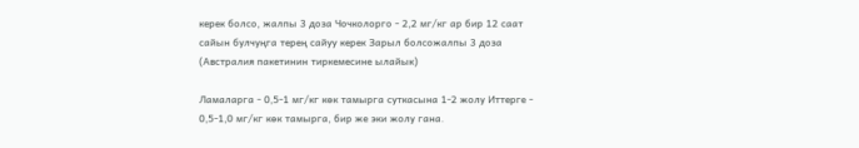керек болсо, жалпы 3 доза Чочколорго - 2,2 мг/кг ар бир 12 саат сайын булчуңга терең сайуу керек Зарыл болсожалпы 3 доза (Австралия пакетинин тиркемесине ылайык)

Ламаларга - 0,5-1 мг/кг көк тамырга суткасына 1-2 жолу Иттерге - 0,5-1,0 мг/кг көк тамырга, бир же эки жолу гана.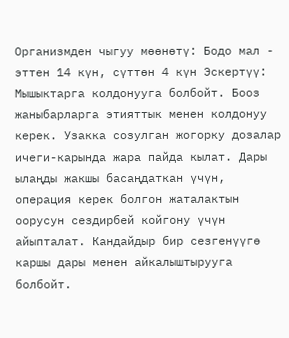Организмден чыгуу мөөнөтү: Бодо мал - эттен 14 күн, сүттөн 4 күн Эскертүү: Мышыктарга колдонууга болбойт. Бооз жаныбарларга этияттык менен колдонуу керек. Узакка созулган жогорку дозалар ичеги-карында жара пайда кылат. Дары ылаңды жакшы басаңдаткан үчүн, операция керек болгон жаталактын оорусун сездирбей койгону үчүн айыпталат. Кандайдыр бир сезгенүүгө каршы дары менен айкалыштырууга болбойт.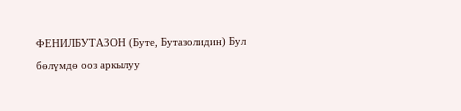ФЕНИЛБУТАЗОН (Буте, Бутазолидин) Бул бөлүмдө ооз аркылуу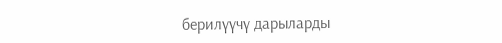берилүүчү дарыларды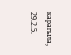карагыла, 29.2.5.